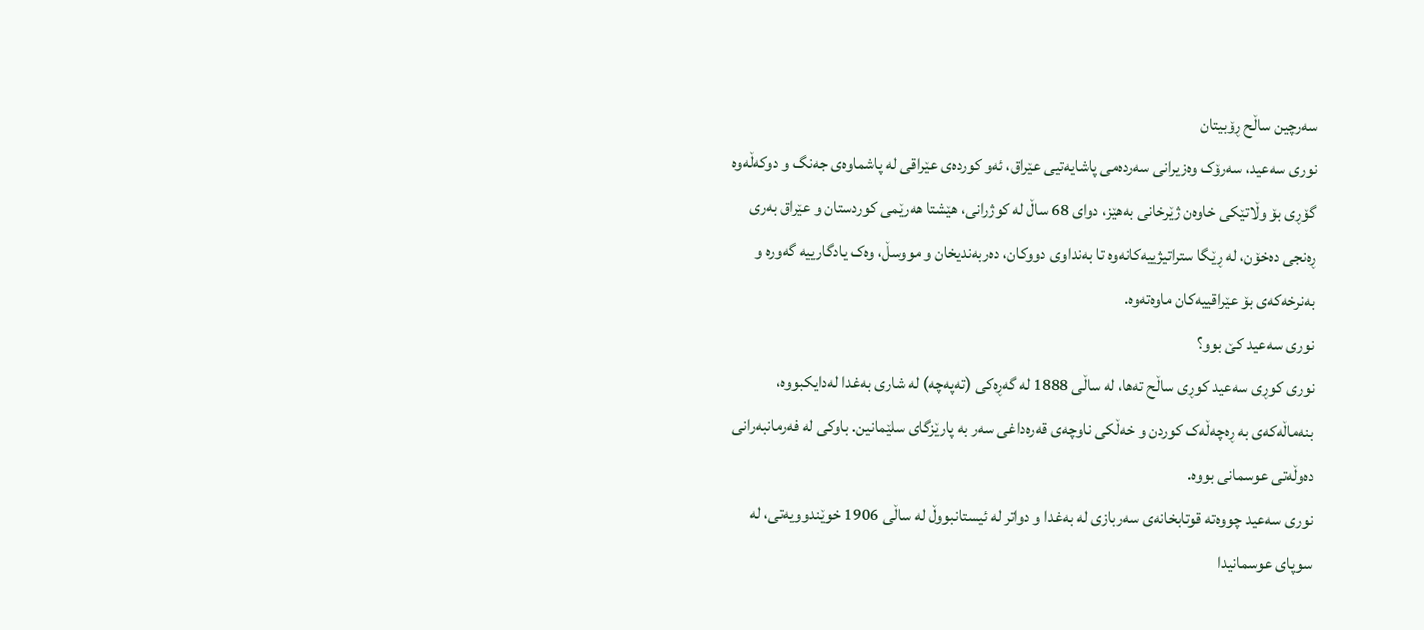سەرچین ساڵح ڕۆبیتان
نوری سەعید، سەرۆک وەزیرانی سەردەمی پاشایەتیی عێراق، ئەو کوردەی عێراقی لە پاشماوەی جەنگ و دوکەڵەوە گۆڕی بۆ وڵاتێکی خاوەن ژێرخانی بەهێز، دوای 68 ساڵ لە کوژرانی، هێشتا هەرێمی کوردستان و عێراق بەری ڕەنجی دەخۆن، لە ڕێگا ستراتیژییەکانەوە تا بەنداوی دووکان، دەربەندیخان و مووسڵ، وەک یادگارییە گەورە و بەنرخەکەی بۆ عێراقییەکان ماوەتەوە.
نوری سەعید کێ بوو؟
نوری کوڕی سەعید کوڕی ساڵح تەها، لە ساڵی 1888 لە گەڕەکی (تەپەچە) لە شاری بەغدا لەدایکبووە، بنەماڵەکەی بە ڕەچەڵەک کوردن و خەڵکی ناوچەی قەرەداغی سەر بە پارێزگای سلێمانین. باوکی لە فەرمانبەرانی دەوڵەتی عوسمانی بووە.
نوری سەعید چووەتە قوتابخانەی سەربازی لە بەغدا و دواتر لە ئیستانبووڵ لە ساڵی 1906 خوێندوویەتی، لە سوپای عوسمانیدا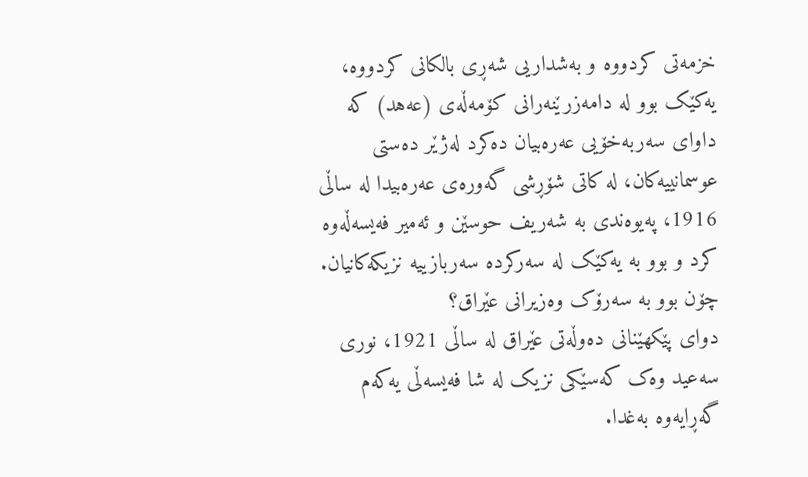خزمەتی کردووە و بەشداریی شەڕی بالکانی کردووە، یەکێک بوو لە دامەزرێنەرانی کۆمەڵەی (عەهد) کە داوای سەربەخۆیی عەرەبیان دەکرد لەژێر دەستی عوسمانییەکان، لە کاتی شۆڕشی گەورەی عەرەبیدا لە ساڵی 1916، پەیوەندی بە شەریف حوسێن و ئەمیر فەیسەڵەوە کرد و بوو بە یەکێک لە سەرکردە سەربازییە نزیکەکانیان.
چۆن بوو بە سەرۆک وەزیرانی عێراق؟
دوای پێکهێنانی دەوڵەتی عێراق لە ساڵی 1921، نوری سەعید وەک کەسێکی نزیک لە شا فەیسەڵی یەکەم گەڕایەوە بەغدا.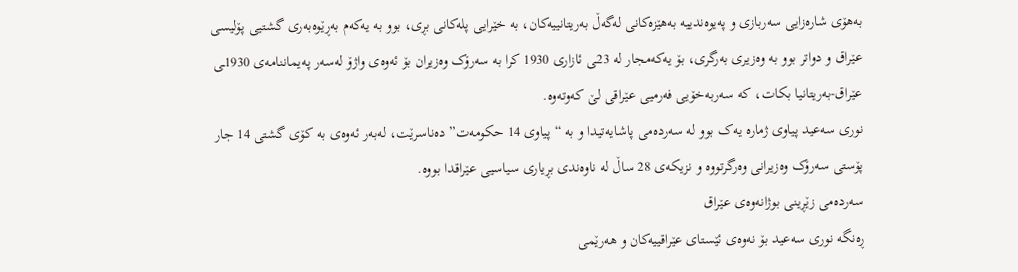بەهۆی شارەزایی سەربازی و پەیوەندییە بەهێزەکانی لەگەڵ بەریتانییەکان، بە خێرایی پلەکانی بڕی، بوو بە یەکەم بەڕێوەبەری گشتیی پۆلیسی عێراق و دواتر بوو بە وەزیری بەرگری، بۆ یەکەمجار لە 23ـی ئازاری 1930 کرا بە سەرۆک وەزیران بۆ ئەوەی واژۆ لەسەر پەیماننامەی 1930ـی عێراق-بەریتانیا بکات، کە سەربەخۆیی فەرمیی عێراقی لێ کەوتەوە.
نوری سەعید پیاوی ژمارە یەک بوو لە سەردەمی پاشایەتیدا و بە “پیاوی 14 حکومەت” دەناسرێت، لەبەر ئەوەی بە کۆی گشتی 14 جار پۆستی سەرۆک وەزیرانی وەرگرتووە و نزیکەی 28 ساڵ لە ناوەندی بڕیاری سیاسیی عێراقدا بووە.
سەردەمی زێڕینی بوژانەوەی عێراق
ڕەنگە نوری سەعید بۆ نەوەی ئێستای عێراقییەکان و هەرێمی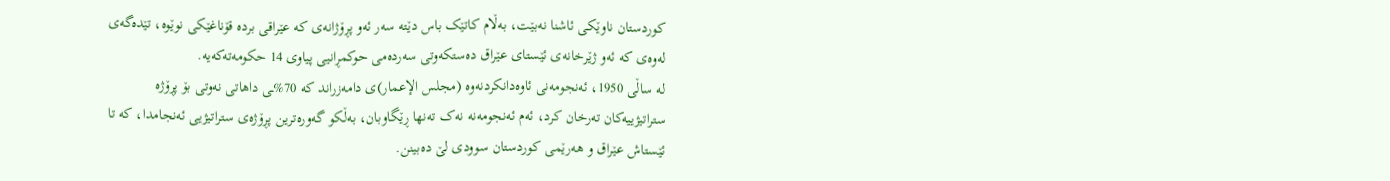کوردستان ناوێکی ئاشنا نەبێت، بەڵام کاتێک باس دێتە سەر ئەو پڕۆژانەی کە عێراقی بردە قۆناغێکی نوێوە، تێدەگەی لەوەی کە ئەو ژێرخانەی ئێستای عێراق دەستکەوتی سەردەمی حوکمڕانیی پیاوی 14 حکومەتەکەیە.
لە ساڵی 1950، ئەنجومەنی ئاوەدانکردنەوە (مجلس الإعمار)ی دامەزراند کە 70%ـى داهاتی نەوتی بۆ پڕۆژە ستراتیژییەکان تەرخان کرد، ئەم ئەنجومەنە نەک تەنها ڕێگاوبان، بەڵکو گەورەترین پڕۆژەی ستراتیژیی ئەنجامدا، کە تا ئێستاش عێراق و هەرێمی کوردستان سوودی لێ دەبینن.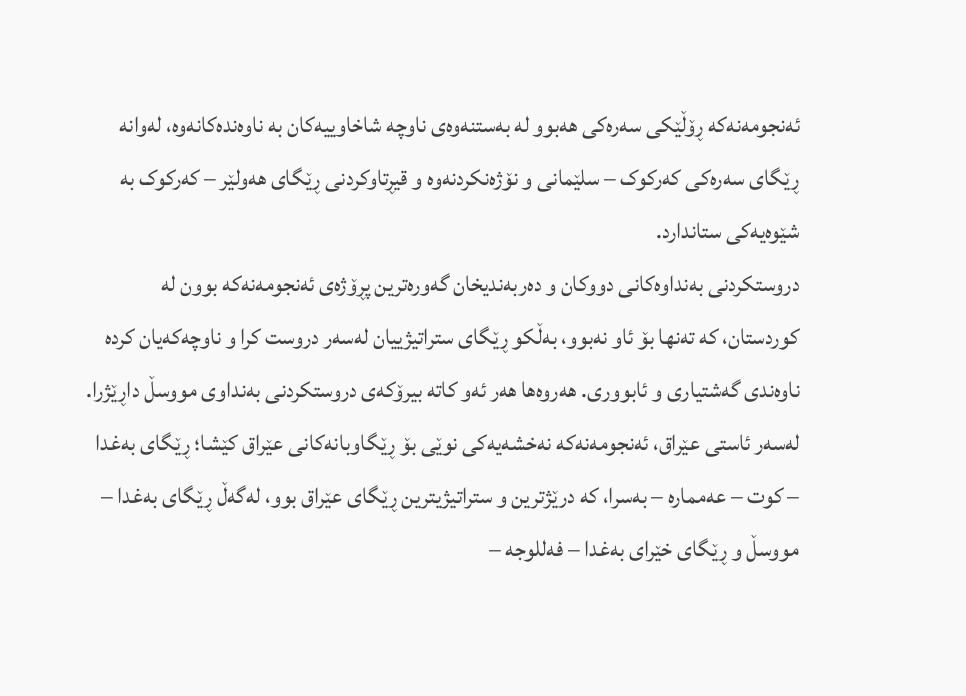ئەنجومەنەکە ڕۆڵێکی سەرەکی هەبوو لە بەستنەوەی ناوچە شاخاوییەکان بە ناوەندەکانەوە، لەوانە ڕێگای سەرەکی کەرکوک – سلێمانی و نۆژەنکردنەوە و قیڕتاوکردنی ڕێگای هەولێر – کەرکوک بە شێوەیەکی ستاندارد.
دروستکردنی بەنداوەکانی دووکان و دەربەندیخان گەورەترین پڕۆژەی ئەنجومەنەکە بوون لە کوردستان، کە تەنها بۆ ئاو نەبوو، بەڵکو ڕێگای ستراتیژییان لەسەر دروست کرا و ناوچەکەیان کردە ناوەندی گەشتیاری و ئابووری. هەروەها هەر ئەو کاتە بیرۆکەی دروستکردنی بەنداوی مووسڵ داڕێژرا.
لەسەر ئاستی عێراق، ئەنجومەنەکە نەخشەیەکی نوێی بۆ ڕێگاوبانەکانی عێراق کێشا؛ ڕێگای بەغدا – کوت – عەممارە – بەسرا، کە درێژترین و ستراتیژیترین ڕێگای عێراق بوو، لەگەڵ ڕێگای بەغدا – مووسڵ و ڕێگای خێرای بەغدا – فەللوجە –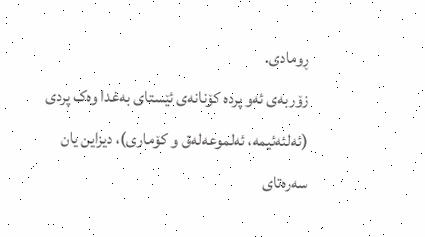ڕومادی.
زۆربەی ئەو پردە کۆنانەی ئێستای بەغدا وەک پردی (ئەلئەئیمە، ئەلموعەلەق و کۆماری)، دیزاین یان سەرەتای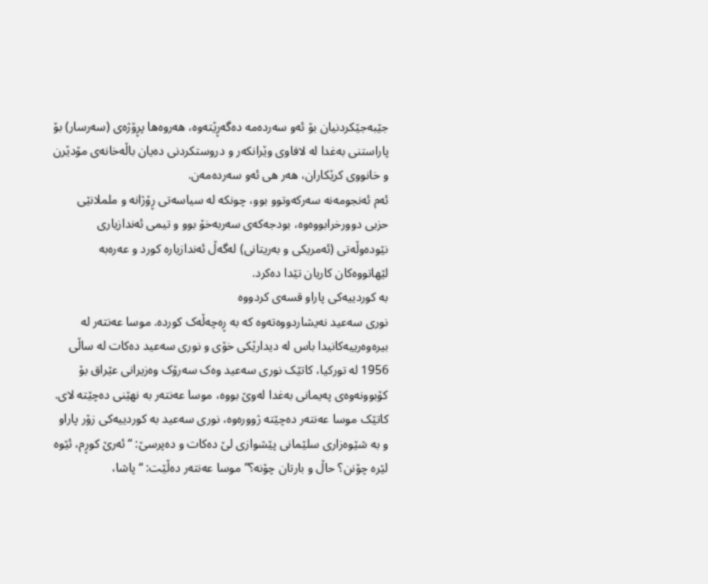جێبەجێکردنیان بۆ ئەو سەردەمە دەگەڕێتەوە، هەروەها پڕۆژەی (سەرسار) بۆ پاراستنی بەغدا لە لافاوی وێرانکەر و دروستکردنی دەیان باڵەخانەی مۆدێرن و خانووی کرێکاران، هەر هی ئەو سەردەمەن.
ئەم ئەنجومەنە سەرکەوتوو بوو، چونکە لە سیاسەتی ڕۆژانە و ململانێی حزبی دوورخرابووەوە، بودجەکەی سەربەخۆ بوو و تیمی ئەندازیاری نێودەوڵەتی (ئەمریکی و بەریتانی) لەگەڵ ئەندازیارە کورد و عەرەبە لێهاتووەکان کاریان تێدا دەکرد.
بە کوردییەکی پاراو قسەی کردووە
نوری سەعید نەیشاردووەتەوە کە بە ڕەچەڵەک کوردە. موسا عەنتەر لە بیرەوەرییەکانیدا باس لە دیدارێکی خۆی و نوری سەعید دەکات لە ساڵی 1956 لە تورکیا، کاتێک نوری سەعید وەک سەرۆک وەزیرانی عێراق بۆ کۆبوونەوەی پەیمانی بەغدا لەوێ بووە، موسا عەنتەر بە نهێنی دەچێتە لای.
کاتێک موسا عەنتەر دەچێتە ژوورەوە، نوری سەعید بە کوردییەکی زۆر پاراو و بە شێوەزاری سلێمانی پێشوازی لێ دەکات و دەپرسێ: “ئەرێ کوڕم، ئێوە لێرە چۆنن؟ حاڵ و بارتان چۆنە؟” موسا عەنتەر دەڵێت: “پاشا،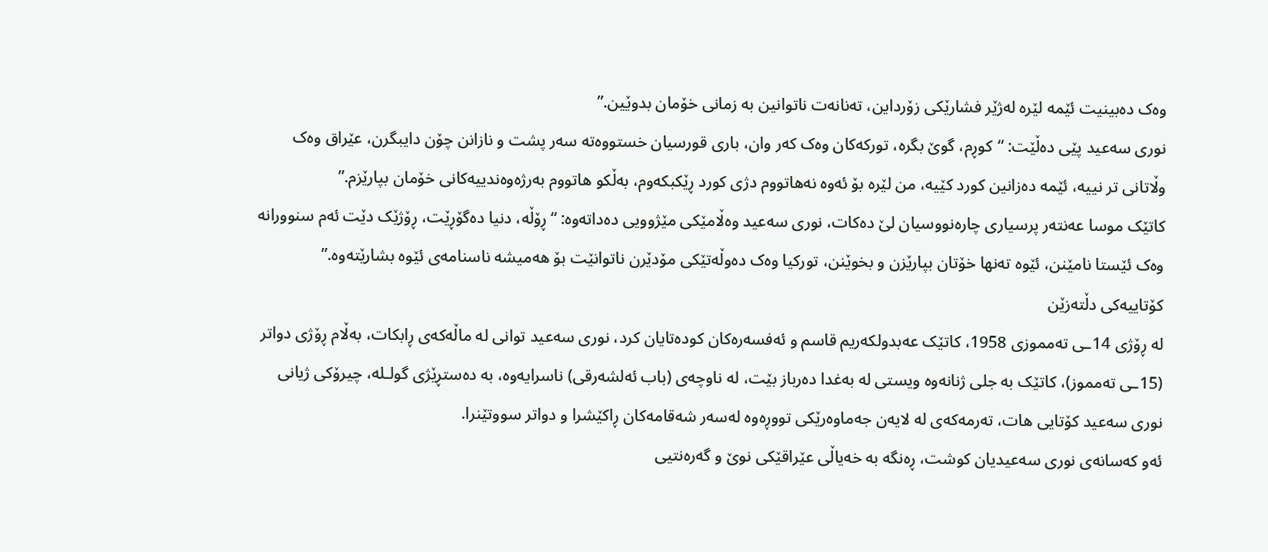وەک دەبینیت ئێمە لێرە لەژێر فشارێکی زۆرداین، تەنانەت ناتوانین بە زمانی خۆمان بدوێین.”
نوری سەعید پێی دەڵێت: “کوڕم، گوێ بگرە، تورکەکان وەک کەر وان، باری قورسیان خستووەتە سەر پشت و نازانن چۆن دایبگرن، عێراق وەک وڵاتانی تر نییە، ئێمە دەزانین کورد کێیە، من لێرە بۆ ئەوە نەهاتووم دژی کورد ڕێکبکەوم، بەڵکو هاتووم بەرژەوەندییەکانی خۆمان بپارێزم.”
کاتێک موسا عەنتەر پرسیاری چارەنووسیان لێ دەکات، نوری سەعید وەڵامێکی مێژوویی دەداتەوە: “ڕۆڵە، دنیا دەگۆڕێت، ڕۆژێک دێت ئەم سنوورانە وەک ئێستا نامێنن، ئێوە تەنها خۆتان بپارێزن و بخوێنن، تورکیا وەک دەوڵەتێکی مۆدێرن ناتوانێت بۆ هەمیشە ناسنامەی ئێوە بشارێتەوە.”
کۆتاییەکی دڵتەزێن
لە ڕۆژی 14ـی تەمموزی 1958، کاتێک عەبدولکەریم قاسم و ئەفسەرەکان کودەتایان کرد، نوری سەعید توانی لە ماڵەکەی ڕابکات، بەڵام ڕۆژی دواتر (15ـی تەمموز)، کاتێک بە جلی ژنانەوە ویستی لە بەغدا دەرباز بێت، لە ناوچەی (باب ئەلشەرقی) ناسرایەوە، بە دەستڕێژی گولـلە، چیرۆکی ژیانی نوری سەعید کۆتایی هات، تەرمەکەی لە لایەن جەماوەرێکی تووڕەوە لەسەر شەقامەکان ڕاکێشرا و دواتر سووتێنرا.
ئەو کەسانەی نوری سەعیدیان کوشت، ڕەنگە بە خەیاڵی عێراقێکی نوێ و گەرەنتیی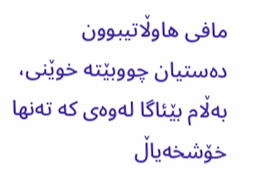مافی هاوڵاتیبوون دەستیان چووبێتە خوێنی، بەڵام بێئاگا لەوەی کە تەنها خۆشخەیاڵ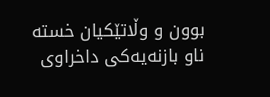بوون و وڵاتێکیان خستە ناو بازنەیەکی داخراوی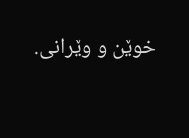خوێن و وێرانی.